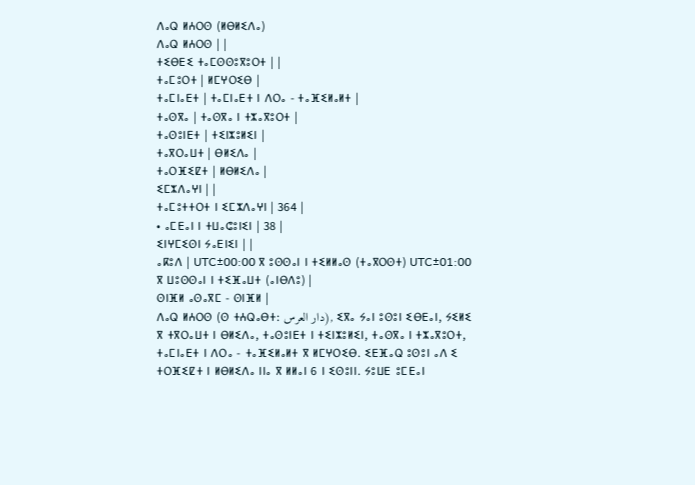ⴷⴰⵕ ⵍⵄⵔⵙ (ⵍⴱⵍⵉⴷⴰ)
ⴷⴰⵕ ⵍⵄⵔⵙ | |
ⵜⵉⴱⴹⵉ ⵜⴰⵎⵙⵙⵓⴳⵓⵔⵜ | |
ⵜⴰⵎⵓⵔⵜ | ⵍⵎⵖⵔⵉⴱ |
ⵜⴰⵎⵏⴰⴹⵜ | ⵜⴰⵎⵏⴰⴹⵜ ⵏ ⴷⵔⴰ - ⵜⴰⴼⵉⵍⴰⵍⵜ |
ⵜⴰⵙⴳⴰ | ⵜⴰⵙⴳⴰ ⵏ ⵜⵣⴰⴳⵓⵔⵜ |
ⵜⴰⵙⵓⵏⴹⵜ | ⵜⵉⵏⵣⵓⵍⵉⵏ |
ⵜⴰⴳⵔⴰⵡⵜ | ⴱⵍⵉⴷⴰ |
ⵜⴰⵔⴼⵉⵇⵜ | ⵍⴱⵍⵉⴷⴰ |
ⵉⵎⵣⴷⴰⵖⵏ | |
ⵜⴰⵎⵓⵜⵜⵔⵜ ⵏ ⵉⵎⵣⴷⴰⵖⵏ | 364 |
• ⴰⵎⴹⴰⵏ ⵏ ⵜⵡⴰⵛⵓⵏⵉⵏ | 38 |
ⵉⵏⵖⵎⵉⵙⵏ ⵢⴰⴹⵏⵉⵏ | |
ⴰⴽⵓⴷ | UTC±00:00 ⴳ ⵓⵙⵙⴰⵏ ⵏ ⵜⵉⵍⵍⴰⵙ (ⵜⴰⴳⵔⵙⵜ) UTC±01:00 ⴳ ⵡⵓⵙⵙⴰⵏ ⵏ ⵜⵉⴼⴰⵡⵜ (ⴰⵏⴱⴷⵓ) |
ⵙⵏⴼⵍ ⴰⵙⴰⴳⵎ - ⵙⵏⴼⵍ |
ⴷⴰⵕ ⵍⵄⵔⵙ (ⵙ ⵜⵄⵕⴰⴱⵜ: دار العرس), ⵉⴳⴰ ⵢⴰⵏ ⵓⵙⵓⵏ ⵉⴱⴹⴰⵏ, ⵢⵉⵍⵉ ⴳ ⵜⴳⵔⴰⵡⵜ ⵏ ⴱⵍⵉⴷⴰ, ⵜⴰⵙⵓⵏⴹⵜ ⵏ ⵜⵉⵏⵣⵓⵍⵉⵏ, ⵜⴰⵙⴳⴰ ⵏ ⵜⵣⴰⴳⵓⵔⵜ, ⵜⴰⵎⵏⴰⴹⵜ ⵏ ⴷⵔⴰ - ⵜⴰⴼⵉⵍⴰⵍⵜ ⴳ ⵍⵎⵖⵔⵉⴱ. ⵉⴹⴼⴰⵕ ⵓⵙⵓⵏ ⴰⴷ ⵉ ⵜⵔⴼⵉⵇⵜ ⵏ ⵍⴱⵍⵉⴷⴰ ⵏⵏⴰ ⴳ ⵍⵍⴰⵏ 6 ⵏ ⵉⵙⵓⵏⵏ. ⵢⵓⵡⴹ ⵓⵎⴹⴰⵏ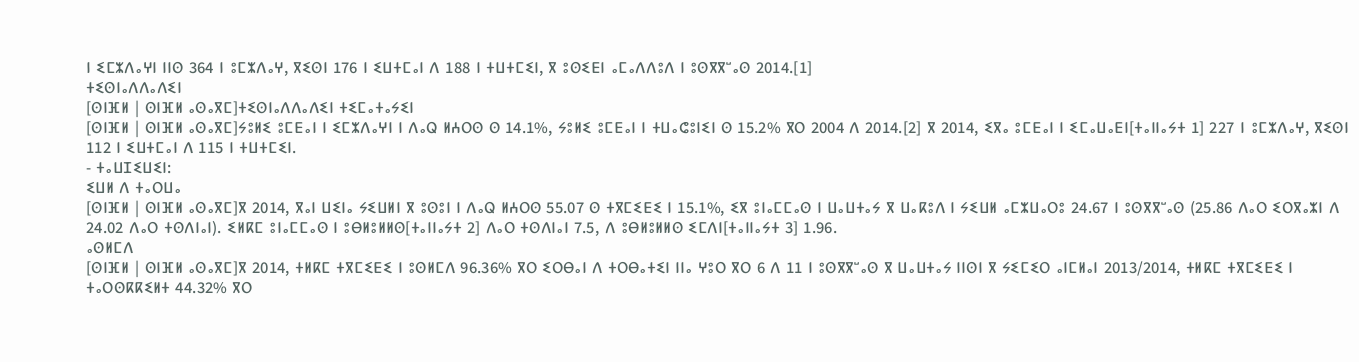ⵏ ⵉⵎⵣⴷⴰⵖⵏ ⵏⵏⵙ 364 ⵏ ⵓⵎⵣⴷⴰⵖ, ⴳⵉⵙⵏ 176 ⵏ ⵉⵡⵜⵎⴰⵏ ⴷ 188 ⵏ ⵜⵡⵜⵎⵉⵏ, ⴳ ⵓⵙⵉⴹⵏ ⴰⵎⴰⴷⴷⵓⴷ ⵏ ⵓⵙⴳⴳⵯⴰⵙ 2014.[1]
ⵜⵉⵙⵏⴰⴷⴷⴰⴷⵉⵏ
[ⵙⵏⴼⵍ | ⵙⵏⴼⵍ ⴰⵙⴰⴳⵎ]ⵜⵉⵙⵏⴰⴷⴷⴰⴷⵉⵏ ⵜⵉⵎⴰⵜⴰⵢⵉⵏ
[ⵙⵏⴼⵍ | ⵙⵏⴼⵍ ⴰⵙⴰⴳⵎ]ⵢⵓⵍⵉ ⵓⵎⴹⴰⵏ ⵏ ⵉⵎⵣⴷⴰⵖⵏ ⵏ ⴷⴰⵕ ⵍⵄⵔⵙ ⵙ 14.1%, ⵢⵓⵍⵉ ⵓⵎⴹⴰⵏ ⵏ ⵜⵡⴰⵛⵓⵏⵉⵏ ⵙ 15.2% ⴳⵔ 2004 ⴷ 2014.[2] ⴳ 2014, ⵉⴳⴰ ⵓⵎⴹⴰⵏ ⵏ ⵉⵎⴰⵡⴰⴹⵏ[ⵜⴰⵏⵏⴰⵢⵜ 1] 227 ⵏ ⵓⵎⵣⴷⴰⵖ, ⴳⵉⵙⵏ 112 ⵏ ⵉⵡⵜⵎⴰⵏ ⴷ 115 ⵏ ⵜⵡⵜⵎⵉⵏ.
- ⵜⴰⵡⵊⵉⵡⵉⵏ:
ⵉⵡⵍ ⴷ ⵜⴰⵔⵡⴰ
[ⵙⵏⴼⵍ | ⵙⵏⴼⵍ ⴰⵙⴰⴳⵎ]ⴳ 2014, ⴳⴰⵏ ⵡⵉⵏⴰ ⵢⵉⵡⵍⵏ ⴳ ⵓⵙⵓⵏ ⵏ ⴷⴰⵕ ⵍⵄⵔⵙ 55.07 ⵙ ⵜⴳⵎⵉⴹⵉ ⵏ 15.1%, ⵉⴳ ⵓⵏⴰⵎⵎⴰⵙ ⵏ ⵡⴰⵡⵜⴰⵢ ⴳ ⵡⴰⴽⵓⴷ ⵏ ⵢⵉⵡⵍ ⴰⵎⵣⵡⴰⵔⵓ 24.67 ⵏ ⵓⵙⴳⴳⵯⴰⵙ (25.86 ⴷⴰⵔ ⵉⵔⴳⴰⵣⵏ ⴷ 24.02 ⴷⴰⵔ ⵜⵙⴷⵏⴰⵏ). ⵉⵍⴽⵎ ⵓⵏⴰⵎⵎⴰⵙ ⵏ ⵓⴱⵍⵓⵍⵍⵙ[ⵜⴰⵏⵏⴰⵢⵜ 2] ⴷⴰⵔ ⵜⵙⴷⵏⴰⵏ 7.5, ⴷ ⵓⴱⵍⵓⵍⵍⵙ ⵉⵎⴷⵏ[ⵜⴰⵏⵏⴰⵢⵜ 3] 1.96.
ⴰⵙⵍⵎⴷ
[ⵙⵏⴼⵍ | ⵙⵏⴼⵍ ⴰⵙⴰⴳⵎ]ⴳ 2014, ⵜⵍⴽⵎ ⵜⴳⵎⵉⴹⵉ ⵏ ⵓⵙⵍⵎⴷ 96.36% ⴳⵔ ⵉⵔⴱⴰⵏ ⴷ ⵜⵔⴱⴰⵜⵉⵏ ⵏⵏⴰ ⵖⵓⵔ ⴳⵔ 6 ⴷ 11 ⵏ ⵓⵙⴳⴳⵯⴰⵙ ⴳ ⵡⴰⵡⵜⴰⵢ ⵏⵏⵙⵏ ⴳ ⵢⵉⵎⵉⵔ ⴰⵏⵎⵍⴰⵏ 2013/2014, ⵜⵍⴽⵎ ⵜⴳⵎⵉⴹⵉ ⵏ ⵜⴰⵔⵙⴽⴽⵉⵍⵜ 44.32% ⴳⵔ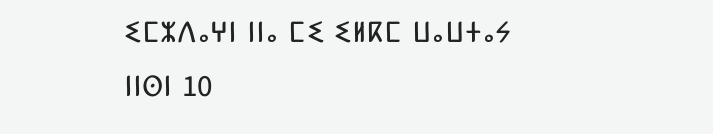ⵉⵎⵣⴷⴰⵖⵏ ⵏⵏⴰ ⵎⵉ ⵉⵍⴽⵎ ⵡⴰⵡⵜⴰⵢ ⵏⵏⵙⵏ 10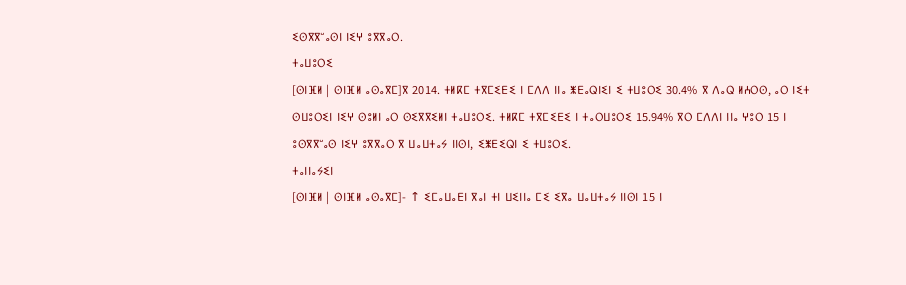ⵉⵙⴳⴳⵯⴰⵙⵏ ⵏⵉⵖ ⵓⴳⴳⴰⵔ.
ⵜⴰⵡⵓⵔⵉ
[ⵙⵏⴼⵍ | ⵙⵏⴼⵍ ⴰⵙⴰⴳⵎ]ⴳ 2014. ⵜⵍⴽⵎ ⵜⴳⵎⵉⴹⵉ ⵏ ⵎⴷⴷ ⵏⵏⴰ ⵥⴹⴰⵕⵏⵉⵏ ⵉ ⵜⵡⵓⵔⵉ 30.4% ⴳ ⴷⴰⵕ ⵍⵄⵔⵙ, ⴰⵔ ⵏⵉⵜ ⵙⵡⵓⵔⵉⵏ ⵏⵉⵖ ⵙⵓⵍⵏ ⴰⵔ ⵙⵉⴳⴳⵉⵍⵏ ⵜⴰⵡⵓⵔⵉ. ⵜⵍⴽⵎ ⵜⴳⵎⵉⴹⵉ ⵏ ⵜⴰⵔⵡⵓⵔⵉ 15.94% ⴳⵔ ⵎⴷⴷⵏ ⵏⵏⴰ ⵖⵓⵔ 15 ⵏ ⵓⵙⴳⴳⵯⴰⵙ ⵏⵉⵖ ⵓⴳⴳⴰⵔ ⴳ ⵡⴰⵡⵜⴰⵢ ⵏⵏⵙⵏ, ⵉⵥⴹⵉⵕⵏ ⵉ ⵜⵡⵓⵔⵉ.
ⵜⴰⵏⵏⴰⵢⵉⵏ
[ⵙⵏⴼⵍ | ⵙⵏⴼⵍ ⴰⵙⴰⴳⵎ]- ↑ ⵉⵎⴰⵡⴰⴹⵏ ⴳⴰⵏ ⵜⵏ ⵡⵉⵏⵏⴰ ⵎⵉ ⵉⴳⴰ ⵡⴰⵡⵜⴰⵢ ⵏⵏⵙⵏ 15 ⵏ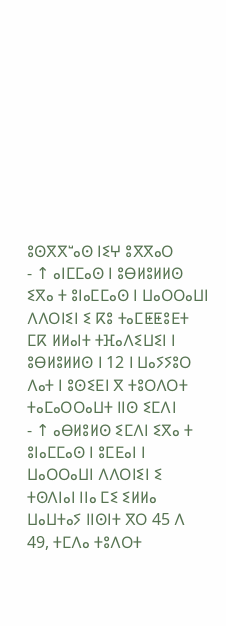ⵓⵙⴳⴳⵯⴰⵙ ⵏⵉⵖ ⵓⴳⴳⴰⵔ
- ↑ ⴰⵏⵎⵎⴰⵙ ⵏ ⵓⴱⵍⵓⵍⵍⵙ ⵉⴳⴰ ⵜ ⵓⵏⴰⵎⵎⴰⵙ ⵏ ⵡⴰⵔⵔⴰⵡⵏ ⴷⴷⵔⵏⵉⵏ ⵉ ⴽⵓ ⵜⴰⵎⵟⵟⵓⴹⵜ ⵎⴽ ⵍⵍⴰⵏⵜ ⵜⴼⴰⴷⵉⵡⵉⵏ ⵏ ⵓⴱⵍⵓⵍⵍⵙ ⵏ 12 ⵏ ⵡⴰⵢⵢⵓⵔ ⴷⴰⵜ ⵏ ⵓⵙⵉⴹⵏ ⴳ ⵜⵓⵔⴷⵔⵜ ⵜⴰⵎⴰⵔⵔⴰⵡⵜ ⵏⵏⵙ ⵉⵎⴷⵏ
- ↑ ⴰⴱⵍⵓⵍⵙ ⵉⵎⴷⵏ ⵉⴳⴰ ⵜ ⵓⵏⴰⵎⵎⴰⵙ ⵏ ⵓⵎⴹⴰⵏ ⵏ ⵡⴰⵔⵔⴰⵡⵏ ⴷⴷⵔⵏⵉⵏ ⵉ ⵜⵙⴷⵏⴰⵏ ⵏⵏⴰ ⵎⵉ ⵉⵍⵍⴰ ⵡⴰⵡⵜⴰⵢ ⵏⵏⵙⵏⵜ ⴳⵔ 45 ⴷ 49, ⵜⵎⴷⴰ ⵜⵓⴷⵔⵜ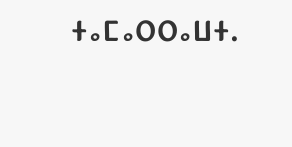ⵜⴰⵎⴰⵔⵔⴰⵡⵜ.